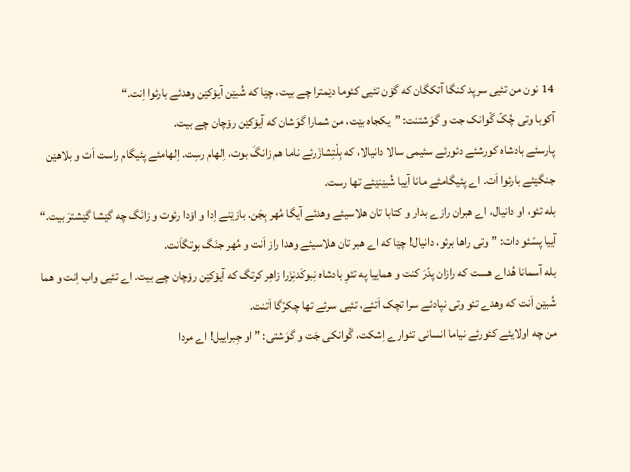14 نون من تئیی سرپد کنگا آتکگان که گۆن تئیی کئوما دێمترا چے بیت، چێا که شُبێن آیۆکێن وهدئے بارئوا اِنت.“
آکوبا وتی چُکّ گْوانک جت و گوَشتنت: ”یکجاه بێت، من شمارا گوَشان که آیۆکێن رۆچان چے بیت.
پارسئے بادشاه کورشئے دئورئے سئیمی سالا دانیالا، که بِلْتِشازَرئے ناما هم زانگَ بوت، اِلهام رسِت. اِلهامئے پئیگام راست اَت و بلاهێن جنگێئے بارئوا اَت. اے پئیگامئے مانا آییا شُبێنێئے تها رست.
بله تئو، او دانیال، اے هبران رازے بدار و کتابا تان هلاسیئے وهدئے آیگا مُهر بِجَن. بازێنے اِدا و اۆدا رئوت و زانَگ چه گێشا گێشترَ بیت.“
آییا پسّئو دات: ”وتی راها برئو، دانیال! چێا که اے هبر تان هلاسیئے وهدا راز اَنت و مُهر جنَگ بوتگاَنت.
بله آسمانا هُداے هست که رازان پدّرَ کنت و هماییا په تئوِ بادشاه نِبوکَدنِزَرا زاهِر کرتگ که آیۆکێن رۆچان چے بیت. اے تئیی واب اِنت و هما شُبێن اَنت که وهدے تئو وتی نپادئے سرا تچک اَتئے، تئیی سرئے تها چکرّگا اَتنت.
من چه اولایئے کئورئے نیاما انسانی تئوارے اِشکت، گْوانکی جَت و گوَشتی: ”او جِبراییل! اے مردا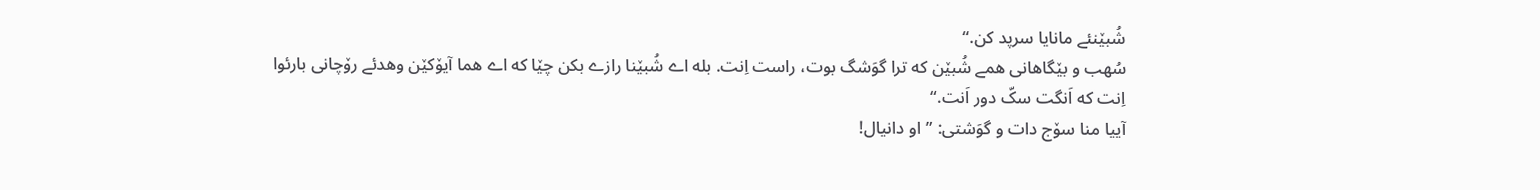شُبێنئے مانایا سرپد کن.“
سُهب و بێگاهانی همے شُبێن که ترا گوَشگ بوت، راست اِنت. بله اے شُبێنا رازے بکن چێا که اے هما آیۆکێن وهدئے رۆچانی بارئوا اِنت که اَنگت سکّ دور اَنت.“
آییا منا سۆج دات و گوَشتی: ”او دانیال!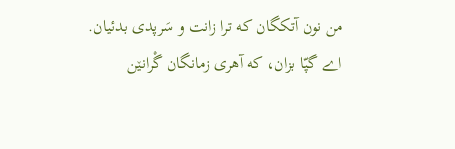من نون آتکگان که ترا زانت و سَرپدی بدئیان.
اے گپّا بزان، که آهری زمانگان گْرانێن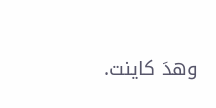وهدَ کاینت.